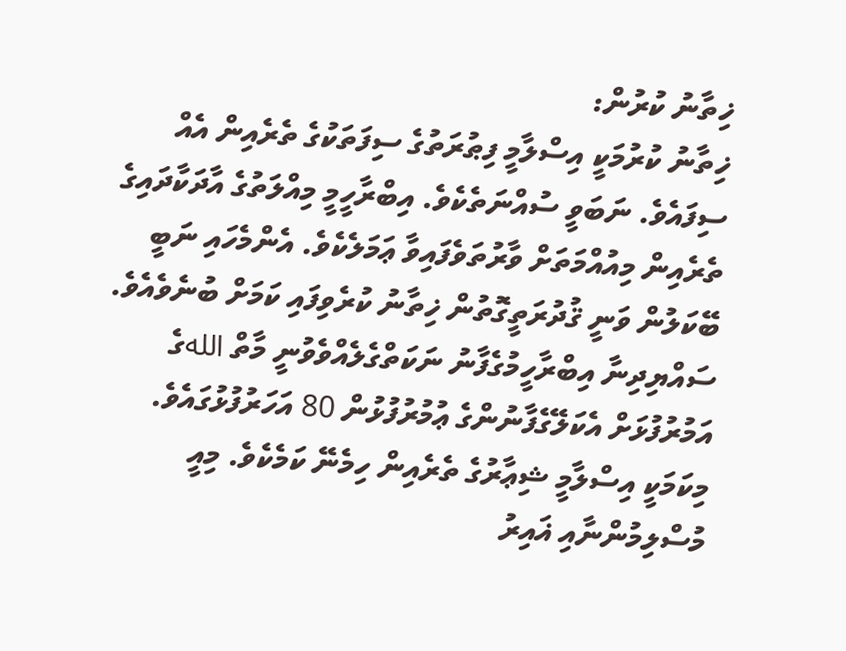ޚިތާނު ކުރުން:
ޚިތާނު ކުރުމަކީ އިސްލާމީ ފިޠުރަތުގެ ސިފަތަކުގެ ތެރެއިން އެއް ސިފައެވެ. ނަބަވީ ސުއްނަތެކެވެ. އިބްރާހީމީ މިއްލަތުގެ އާދަކާދައިގެ ތެރެއިން މިއުއްމަތަށް ވާރުތަވެފައިވާ ޢަމަލެކެވެ. އެންމެހައި ނަބީ ބޭކަލުން ވަނީ ޤުދުރަތީގޮތުން ޚިތާނު ކުރެވިފައި ކަމަށް ބުނެވެއެވެ. ސައްޔިދިނާ އިބްރާހީމުގެފާނު ނަކަތްގެލެއްވެވުނީ މާތް اللهގެ އަމުރުފުޅަށް އެކަލޭގެފާނުންގެ ޢުމުރުފުޅުން 80 އަހަރުފުޅުގައެވެ. މިކަމަކީ އިސްލާމީ ޝިޢާރުގެ ތެރެއިން ހިމެނޭ ކަމެކެވެ. މިއީ މުސްލިމުންނާއި ޣައިރު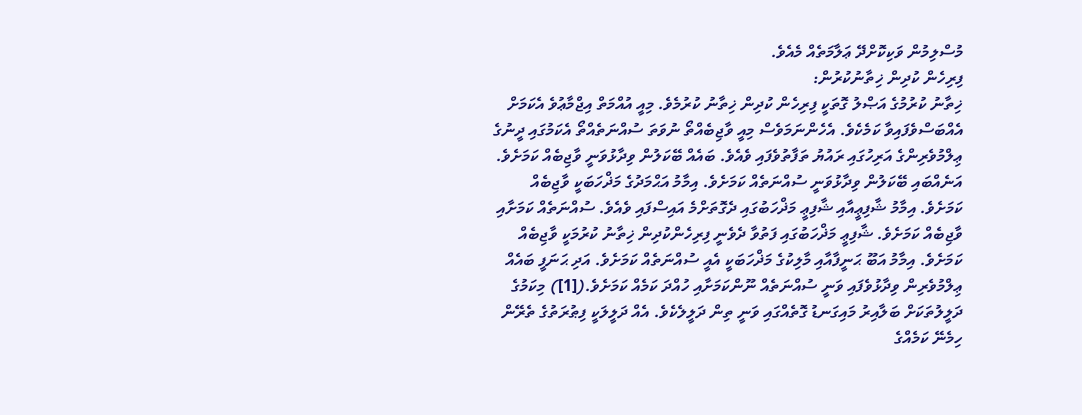މުސްލިމުން ވަކިކޮށްދޭ ޢަލާމަތެއް މެއެވެ.
ފިރިހެން ކުދިން ޚިތާނުކުރުން:
ޚިތާނު ކުރުމުގެ އަޞްލު ގޮތަކީ ފިރިހެން ކުދިން ޚިތާނު ކުރުމެވެ. މިއީ އުއްމަތް އިޖްމާޢުވެ އެކަމަށް އެއްބަސްވެފައިވާ ކަމެކެވެ. އެހެންނަމަވެސް މިއީ ވާޖިބެއްތޯ ނުވަތަ ސުއްނަތެއްތޯ އެކަމުގައި ދީނުގެ ޢިލްމުވެރިންގެ އަރިހުގައި ރައުޔު ތަފާތުވެފައި ވެއެވެ. ބައެއް ބޭކަލުން ވިދާޅުވަނީ ވާޖިބެއް ކަމަށެވެ. އަނެއްބައި ބޭކަލުން ވިދާޅުވަނީ ސުއްނަތެއް ކަމަށެވެ. އިމާމު އަޙްމަދުގެ މަޛްހަބަކީ ވާޖިބެއް ކަމަށެވެ. އިމާމު ޝާފިޢީއާއި ޝާފިޢީ މަޛްހަބުގައި ދެގޮތަށްމެ އައިސްފައި ވެއެވެ. ސުއްނަތެއް ކަމަށާއި ވާޖިބެއް ކަމަށެވެ. ޝާފިޢީ މަޛްހަބުގައި ފަތުވާ ދެވެނީ ފިރިހެންކުދިން ޚިތާނު ކުރުމަކީ ވާޖިބެއް ކަމަށެވެ. އިމާމު އަބޫ ޙަނީފާއާއި މާލިކުގެ މަޛްހަބަކީ އެއީ ސުއްނަތެއް ކަމަށެވެ. އަދި ޙަނަފީ ބައެއް ޢިލްމުވެރިން ވިދާޅުވެފައި ވަނީ ސުއްނަތެއް ނޫންކަމަށާއި ހުއްދަ ކަމެއް ކަމަށެވެ.([1]) މިކަމުގެ ދަލީލުތަކަށް ބަލާއިރު މައިގަނޑު ގޮތެއްގައި ވަނީ ތިން ދަލީލެކެވެ. އެއް ދަލީލަކީ ފިޠުރަތުގެ ތެރޭން ހިމެނޭ ކަމެއްގެ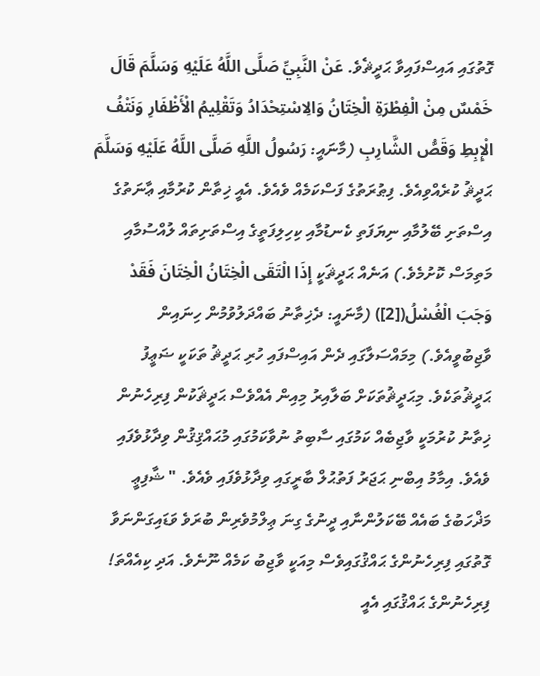ގޮތުގައި އައިސްފައިވާ ޙަދީޘެވެ. عَنْ النَّبِيِّ صَلَّى اللَّهُ عَلَيْهِ وَسَلَّمَ قَالَ خَمْسٌ مِنْ الْفِطْرَةِ الْخِتَانُ وَالِاسْتِحْدَادُ وَتَقْلِيمُ الْأَظْفَارِ وَنَتْفُ الْإِبِطِ وَقَصُّ الشَّارِبِ (މާނައީ: رَسُولُ اللَّهِ صَلَّى اللَّهُ عَلَيْهِ وَسَلَّمَ ޙަދީޘު ކުރެއްވިއެވެ. ފިޠުރަތުގެ ފަސްކަމެއް ވެއެވެ. އެއީ ޚިތާން ކުރުމާއި ޢާނަތުގެ އިސްތަށި ބޭލުމާއި ނިޔަފަތި ކެނޑުމާއި ކިހިލިފަތީގެ އިސްތަށިތައް ލުއްސުމާއި މަތިމަސް ކޮށުމެވެ.) އަނެއް ޙަދީޘަކީ إِذَا الْتَقَى الْخِتَانُ الْخِتَانَ فَقَدْ وَجَبَ الْغُسْلُ([2]) (މާނައީ: ދެޚިތާނު ބައްދަލުވުމުން ހިނައިން ވާޖިބުވީއެވެ.) މިމައްސަލާގައި ދެން އައިސްފައި ހުރި ޙަދީޘު ތަކަކީ ޟަޢީފު ޙަދީޘުތަކެވެ. މިޙަދީޘުތަކަށް ބަލާއިރު މިއިން އެއްވެސް ޙަދީޘަކުން ފިރިހެނުން ޚިތާނު ކުރުމަކީ ވާޖިބެއް ކަމުގައި ސާބިތު ނުވާކަމުގައި މުޙައްޤިޤުން ވިދާޅުވެފައި ވެއެވެ. އިމާމު އިބްނި ޙަޖަރު ފަތުޙުލް ބާރީގައި ވިދާޅުވެފައި ވެއެވެ. " ޝާފިޢީ މަޛްހަބުގެ ބައެއް ބޭކަލުންނާއި ދީނުގެ ގިނަ ޢިލްމުވެރިން ބުރަވެ ވަޑައިގަންނަވާ ގޮތުގައި ފިރިހެނުންގެ ޙައްޤުގައިވެސް މިއަކީ ވާޖިބު ކަމެއް ނޫނެވެ. އަދި ކިއެއްތަ! ފިރިހެނުންގެ ޙައްޤުގައި އެއީ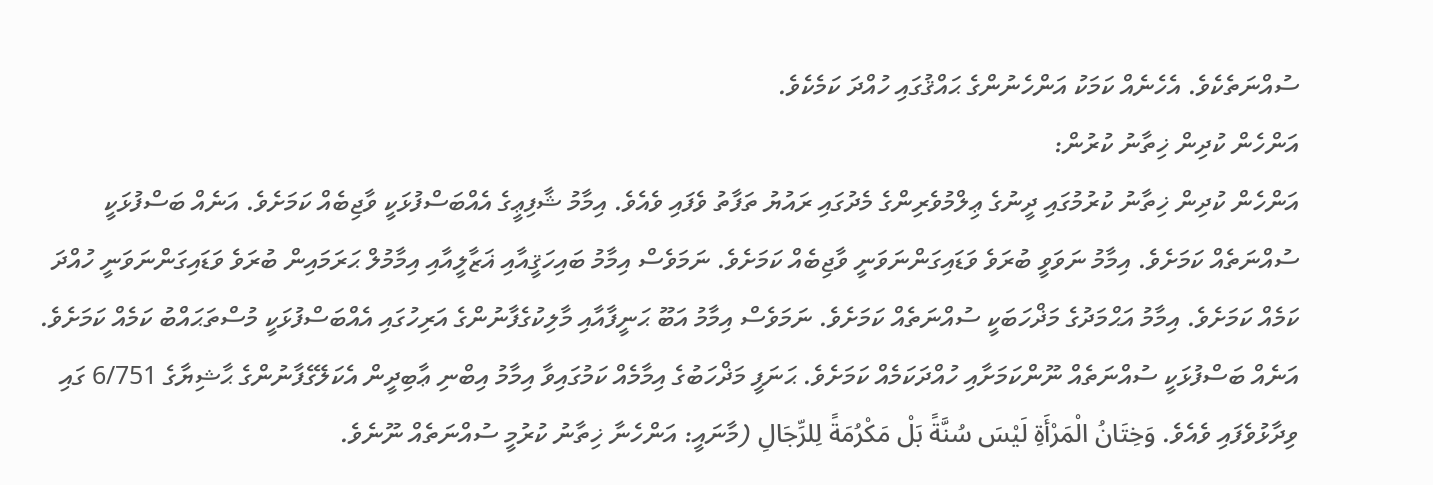ސުއްނަތެކެވެ. އެހެނެއް ކަމަކު އަންހެނުންގެ ޙައްޤުގައި ހުއްދަ ކަމެކެވެ.
އަންހެން ކުދިން ޚިތާނު ކުރުން:
އަންހެން ކުދިން ޚިތާނު ކުރުމުގައި ދީނުގެ ޢިލްމުވެރިންގެ މެދުގައި ރައުޔު ތަފާތު ވެފައި ވެއެވެ. އިމާމު ޝާފިޢީގެ އެއްބަސްފުޅަކީ ވާޖިބެއް ކަމަށެވެ. އަނެއް ބަސްފުޅަކީ ސުއްނަތެއް ކަމަށެވެ. އިމާމު ނަވަވީ ބުރަވެ ވަޑައިގަންނަވަނީ ވާޖިބެއް ކަމަށެވެ. ނަމަވެސް އިމާމު ބައިހަޤީއާއި ޣަޒާލީއާއި އިމާމުލް ޙަރަމައިން ބުރަވެ ވަޑައިގަންނަވަނީ ހުއްދަ ކަމެއް ކަމަށެވެ. އިމާމު އަޙްމަދުގެ މަޛްހަބަކީ ސުއްނަތެއް ކަމަށެވެ. ނަމަވެސް އިމާމު އަބޫ ޙަނީފާއާއި މާލިކުގެފާނުންގެ އަރިހުގައި އެއްބަސްފުޅަކީ މުސްތަޙައްބު ކަމެއް ކަމަށެވެ. އަނެއް ބަސްފުޅަކީ ސުއްނަތެއް ނޫންކަމަށާއި ހުއްދަކަމެއް ކަމަށެވެ. ޙަނަފީ މަޛްހަބުގެ އިމާމެއް ކަމުގައިވާ އިމާމު އިބްނި ޢާބިދީން އެކަލޭގެފާނުންގެ ޙާޝިޔާގެ 6/751 ގައި ވިދާޅުވެފައި ވެއެވެ. وَخِتَانُ الْمَرْأَةِ لَيْسَ سُنَّةً بَلْ مَكْرُمَةً لِلرِّجَالِ (މާނައީ: އަންހެނާ ޚިތާނު ކުރުމީ ސުއްނަތެއް ނޫނެވެ.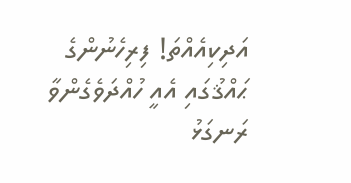އަދިކިއެއްތަ! ފިރިހެނުންގެ ޙައްޤުގައި އެއީ ހުއްދަވެގެންވާ ރަނގަޅު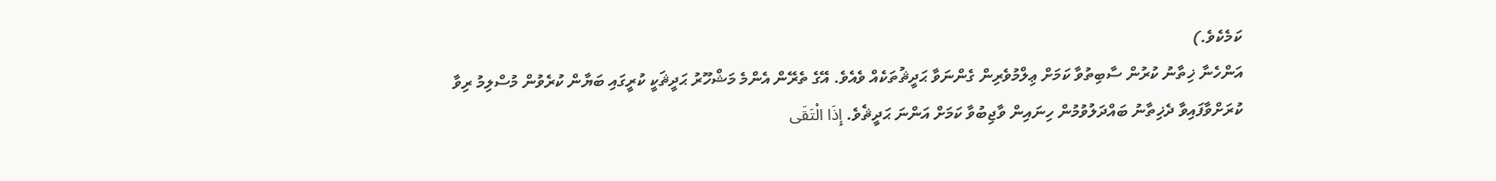ކަމެކެވެ.)
އަންހެނާ ޚިތާނު ކުރުން ސާބިތުވާ ކަމަށް ޢިލްމުވެރިން ގެންނަވާ ޙަދީޘުތަކެއް ވެއެވެ. އޭގެ ތެރޭން އެންމެ މަޝްހޫރު ޙަދީޘަކީ ކުރީގައި ބަޔާން ކުރެވުން މުސްލިމު ރިވާ ކުރަށްވާފައިވާ ދެޚިތާނު ބައްދަލުވުމުން ހިނައިން ވާޖިބުވާ ކަމަށް އަންނަ ޙަދީޘެވެ. إِذَا الْتَقَى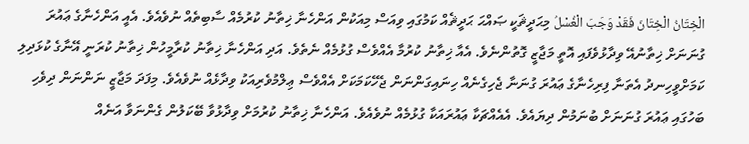الْخِتَانُ الْخِتَانَ فَقَدْ وَجَبَ الْغُسْلُ މިޙަދީޘަކީ ޞައްޙަ ޙަދީޘެއް ކަމުގައި ވިއަސް މިއަކުން އަންހެނާ ޚިތާނު ކުރުމެއް ސާބިތެއް ނުވެއެވެ. އެއީ އަންހެނާގެ ޢައުރަ ގުނަނަށް ޚިތާނުއޭ ވިދާޅުވެފައި އޮތީ މަޖާޒީ ގޮތުންނެވެ. އެއާ ޚިތާނު ކުރުމާ އެއްވެސް ގުޅުމެއް ނެތެވެ. އަދި އަންހެނާ ޚިތާނު ކުރާމީހުން ޚިތާނު ކުރަނީ އޭނާގެ ކުޅަދިލި ކަމަށްވީހިނދު އެތަނާ ފިރިހެނާގެ ޢައުރަ ގުނަނާ ޖެހިގެނެއް ހިނައިގަންނަން ޖެހޭކަމަކަށް އެއްވެސް ޢިލްމުވެރިއަކު ވިދާޅެއް ނުވެއެވެ. މިފަދަ މަޖާޒީ ނަންނަން ދިވެހި ބަހުގައި ޢައުރަ ގުނަނަށް ބުނަމުން ދިޔައެވެ. އެއެއްޗަކާ ޢައުރައަކާ ގުޅުމެއް ނުވެއެވެ. އަންހެނާ ޚިތާނު ކުރުމަށް ވިދާޅުވާ ބޭކަލުން ގެންނަވާ އަނެއް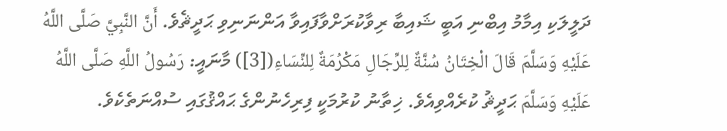ދަލީލަކި އިމާމު އިބްނި އަބީ ޝައިބާ ރިވާކުރަށްވާފައިވާ އަންނަނިވި ޙަދީޘެވެ. أَنَّ النَّبِيَّ صَلَّى اللَّهُ عَلَيْهِ وَسَلَّمَ قَالَ الْخِتَانُ سُنَّةٌ لِلرِّجَالِ مَكْرُمَةٌ لِلنِّسَاءِ([3]) މާނައީ: رَسُولُ اللَّهِ صَلَّى اللَّهُ عَلَيْهِ وَسَلَّمَ ޙަދީޘު ކުރެއްވިއެވެ. ޚިތާނު ކުރުމަކީ ފިރިހެނުންގެ ޙައްޤުގައި ސުއްނަތެކެވެ.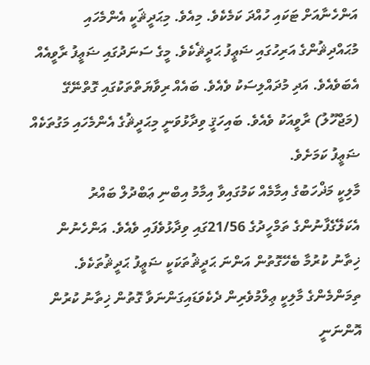އަންހެނާއަށް ޓަކައި ހުއްދަ ކަމެކެވެ. މިއެވެ. މިޙަދީޘަކީ އެންމެހައި މުޙައްދިޘުންގެ އަރިހުގައި ޟަޢީފު ޙަދީޘެކެވެ. މީގެ ސަނަދުގައި ޟަޢީފު ރާވީއެއް އެބަވެއެވެ. އަދި މުދައްލިސަކު ވެއެވެ. ބައެއް ރިވާޔަތްތަކުގައި ގޮތްނޭގޭ (މަޖްހޫލު) ރާވީއަކު ވެއެވެ. ބައިހަޤީ ވިދާޅުވަނީ މިޙަދީޘުގެ އެންމެހައި މަގުތަކެއް ޟަޢީފު ކަމަށެވެ.
މާލިކީ މަޛްހަބުގެ އިމާމެއް ކަމުގައިވާ އިމާމު އިބްނި ޢަބްދުލް ބައްރު އެކަލޭގެފާނުންގެ ތަމްހީދުގެ 21/56ގައި ވިދާޅުވެފައި ވެއެވެ. އަންހެނުން ޚިތާނު ކުރުމާ ބެހޭގޮތުން އަންނަ ޙަދީޘުތަކަކީ ޟަޢީފު ޙަދީޘުތަކެވެ. ތިމަންމެންގެ މާލިކީ ޢިލްމުވެރިން ދެކެވަޑައިގަންނަވާ ގޮތުން ޚިތާނު ކުރުން އޮންނަނީ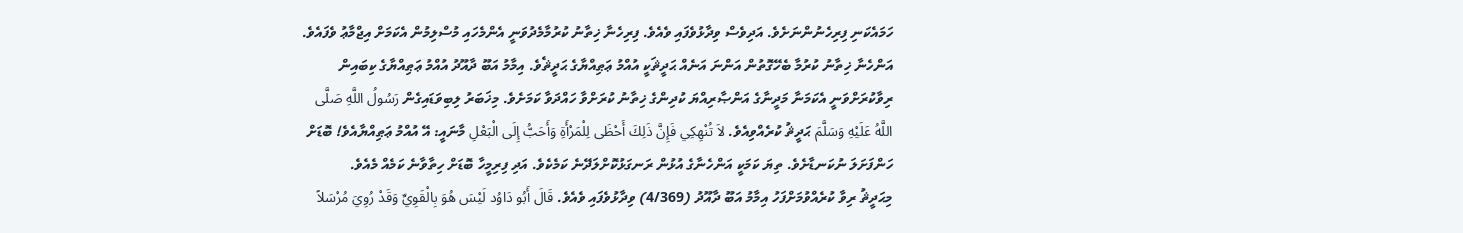ހަމައެކަނި ފިރިހެނުންނަށެވެ. އަދިވެސް ވިދާޅުވެފައި ވެއެވެ. ފިރިހެނާ ޚިތާނު ކުރުމާމެދުވަނީ އެންމެހައި މުސްލިމުން އެކަމަށް އިޖްމާޢު ވެފައެވެ.
އަންހެނާ ޚިތާނު ކުރުމާ ބެހޭގޮތުން އަންނަ އަނެއް ޙަދީޘަކީ އުއްމު ޢަޠިއްޔާގެ ޙަދީޘެވެ. އިމާމު އަބޫ ދާއޫދު އުއްމު ޢަޠިއްޔާގެ ކިބައިން ރިވާކުރަށްވަނީ އެކަމަނާ މަދީނާގެ އަންޞާރިއްޔަ ކުދިންގެ ޚިތާނު ކުރަށްވާ ހައްދަވާ ކަމަށެވެ. މިޚަބަރު ލިބިވަޑައިގެން رَسُولُ اللَّهِ صَلَّى اللَّهُ عَلَيْهِ وَسَلَّمَ ޙަދީޘު ކުރެއްވިއެވެ. لاَ تُنْهِكِي فَإِنَّ ذَلِكَ أَحْظَى لِلْمَرْأَةِ وَأَحَبُّ إِلَى الْبَعْلِ މާނައީ: އޭ އުއްމު ޢަޠިއްޔާއެވެ! ބޮޑަށް ހަންފަށަލަ ނުކަނޑާށެވެ. ތިޔަ ކަމަކީ އަންހެނާގެ އުޅުން ރަނގަޅުކޮށްލަދޭނެ ކަމެކެވެ. އަދި ފިރިމީހާ ބޮޑަށް ހިތާވާނެ ކަމެއް މެއެވެ.
މިޙަދީޘު ރިވާ ކުރެއްވުމަށްފަހު އިމާމު އަބޫ ދާއޫދު (4/369) ވިދާޅުވެފައި ވެއެވެ. قَالَ أَبُو دَاوُد لَيْسَ هُوَ بِالْقَوِيِّ وَقَدْ رُوِيَ مُرْسَلاً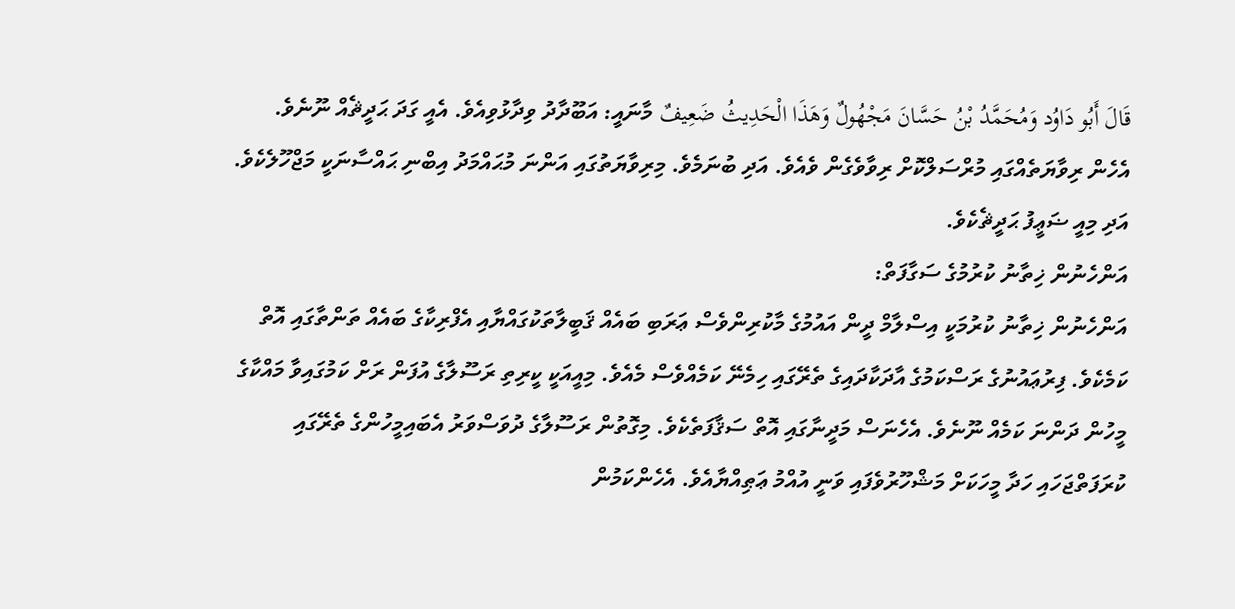قَالَ أَبُو دَاوُد وَمُحَمَّدُ بْنُ حَسَّانَ مَجْهُولٌ وَهَذَا الْحَدِيثُ ضَعِيفٌ މާނައީ: އަބޫދާދު ވިދާޅުވިއެވެ. އެއީ ގަދަ ޙަދީޘެއް ނޫނެވެ. އެހެން ރިވާޔަތެއްގައި މުރްސަލްކޮށް ރިވާވެގެން ވެއެވެ. އަދި ބުނަމެވެ. މިރިވާޔަތުގައި އަންނަ މުޙައްމަދު އިބްނި ޙައްސާނަކީ މަޖްހޫލެކެވެ. އަދި މިއީ ޟަޢީފު ޙަދީޘެކެވެ.
އަންހެނުން ޚިތާނު ކުރުމުގެ ސަގާފަތް:
އަންހެނުން ޚިތާނު ކުރުމަކީ އިސްލާމް ދީން އައުމުގެ މާކުރިންވެސް ޢަރަބި ބައެއް ޤަބީލާތަކުގައްޔާއި އެފްރިކާގެ ބައެއް ތަންތާގައި އޮތް ކަމެކެވެ. ފިރުޢައުނުގެ ރަސްކަމުގެ އާދަކާދައިގެ ތެރޭގައި ހިމެނޭ ކަމެއްވެސް މެއެވެ. މިއީއަކީ ކީރިތި ރަސޫލާގެ އުފަން ރަށް ކަމުގައިވާ މައްކާގެ މީހުން ދަންނަ ކަމެއް ނޫނެވެ. އެހެނަސް މަދީނާގައި އޮތް ސަޤާފަތެކެވެ. މިގޮތުން ރަސޫލާގެ ދުވަސްވަރު އެބައިމީހުންގެ ތެރޭގައި ކުރަފަތްޖަހައި ހަދާ މީހަކަށް މަޝްހޫރުވެފައި ވަނީ އުއްމު ޢަޠިއްޔާއެވެ. އެހެންކަމުން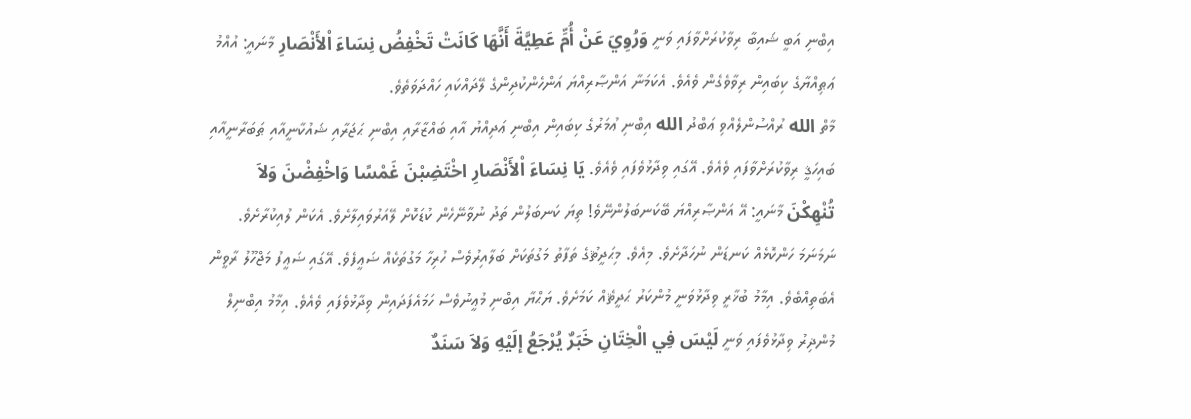އިބްނި އަބީ ޝައިބާ ރިވާކުރަށްވާފައި ވަނީ وَرُوِيَ عَنْ أُمِّ عَطِيَّةَ أَنَّهَا كَانَتْ تَخْفِضُ نِسَاءَ اْلأَنْصَارِ މާނައީ: އުއްމު ޢަޠިއްޔާގެ ކިބައިން ރިވާވެގެން ވެއެވެ. އެކަމަނާ އަންޞާރިއްޔަ އަންހެންކުދިންގެ ލޭދައްކައި ހައްދަވަތެވެ.
މާތް الله ރުއްސުންލެއްވި ޢަބްދު الله އިބްނި ޢުމަރުގެ ކިބައިން އިބްނި ޢަދިއްޔު އާއި ބައްޒާރާއި އިބްނި ޙަޖަރާއި ޝައުކާނީއާއި ޠަބަރާނީއާއި ބައިހަޤީ ރިވާކުރަށްވާފައި ވެއެވެ. އޭގައި ވިދާޅުވެފައި ވެއެވެ. يَا نِسَاءَ اْلأَنْصَارِ اخْتَضِبْنَ غَمْسًا وَاخْفِضْنَ وَلاَ تُنْهِكْنَ މާނައީ: އޭ އަންޞާރިއްޔަ ބޭކަނބަލުންނޭވެ! ތިޔަ ކަނބަލުން ތަދު ނުވާނޭހެން ކުޑަކޮށް ލޭއަރުވައިލާށެވެ. އެކަން ލުއިކުރާށެވެ. ނަމަނަމަ ހަންކޮޅެއް ކަނޑަން ނުހަދާށެވެ. މިއެވެ. މިޙަދީޘުގެ ތަފާތު މަގުތަކަށް ބަލާއިރުވެސް ހުރިހާ މަގުތަކެއް ޟަޢީފެވެ. އޭގައި ޟަޢީފު މަޖްހޫލު ރާވީން އެބަތިއްބެވެ. އިމާމު ބުޚާރީ ވިދާޅުވަނީ މުންކަރު ޙަދީޘެއް ކަމަށެވެ. ޔަޙްޔާ އިބްނި މުޢީނުވެސް ހަމައެފަދައިން ވިދާޅުވެފައި ވެއެވެ. އިމާމު އިބްނިލް މުންޛިރު ވިދާޅުވެފައި ވަނީ لَيْسَ فِي الْخِتَانِ خَبَرٌ يُرْجَعُ إلَيْهِ وَلاَ سَنَدٌ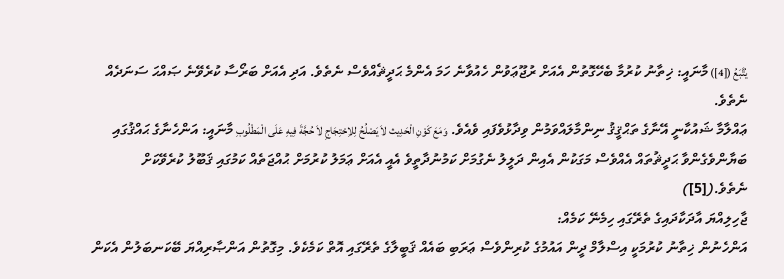يُتَّبَعُ ([4]) މާނައީ: ޚިތާނު ކުރުމާ ބެހޭގޮތުން އެއަށް ރުޖޫޢަވުން ހެއުވާނެ ހަމަ އެންމެ ޙަދީޘެއްވެސް ނެތެވެ. އަދި އެއަށް ބަރޯސާ ކުރެވޭނެ ޞައްޙަ ސަނަދެއް ނެތެވެ.
ޢައްލާމާ ޝައުކާނީ އޭނާގެ ތަޙްޤީޤު ނިންމާލައްވަމުން ވިދާޅުވެފައި ވެއެވެ. وَمَعَ كَوْنِ الْحَدِيث لاَ يَصْلُحُ لِلاِحْتِجَاجِ لاَ حُجَّةَ فِيهِ عَلَى الْمَطْلُوبِ މާނައީ: އަންހެނާގެ ޙައްޤުގައި ބަޔާންވެގެންވާ ޙަދީޘުތައް އެއްވެސް މަގަކުން އެއިން ދަލީލު ނެގުމަށް ކަމުނުދާތީވެ އެއީ އެއަށް ޢަމަލު ކުރުމަށް ޙުއްޖަތެއް ކަމުގައި ޤަބޫލު ކުރެވޭކަށް ނެތެވެ.([5])
ޖާހިލިއްޔަ އާދަކާދައިގެ ތެރޭގައި ހިމެނޭ ކަމެއް:
އަންހެނުން ޚިތާނު ކުރުމަކީ އިސްލާމް ދީން އައުމުގެ ކުރިންވެސް ޢަރަބި ބައެއް ޤަބީލާގެ ތެރޭގައި އޮތް ކަމެކެވެ. މިގޮތުން އަންޞާރިއްޔަ ބޭކަނބަލުން އެކަން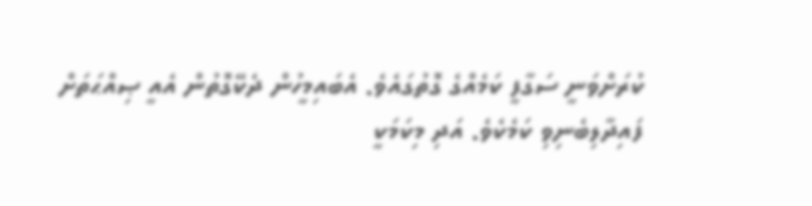ކުރަށްވަނީ ސަގާފީ ކަމެއްގެ ގޮތުގައެވެ. އެބައިމީހުން ދެކޭގޮތުން އެއީ ޞިއްޙަތަށް ފައިދާލިބެނިވި ކަމެކެވެ. އަދި މިކަމަކީ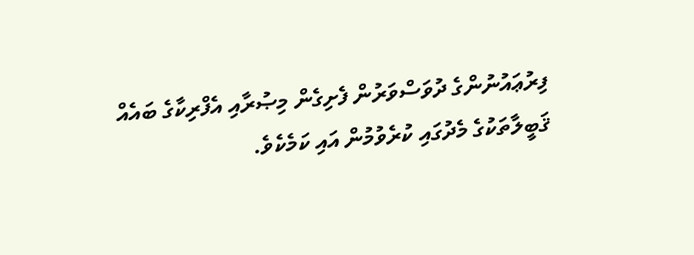ފިރުޢައުނުންގެ ދުވަސްވަރުން ފެށިގެން މިޞުރާއި އެފްރިކާގެ ބައެއް ޤަބީލާތަކުގެ މެދުގައި ކުރެވުމުން އައި ކަމެކެވެ.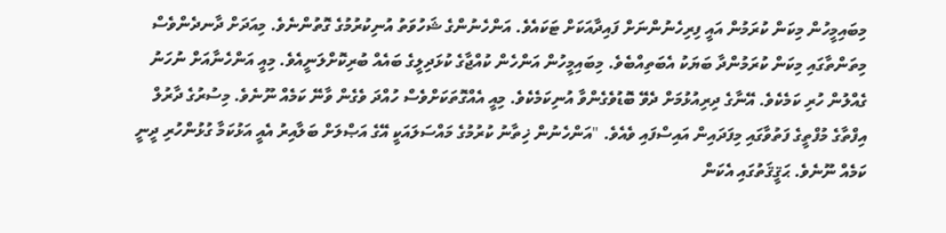މިބައިމީހުން މިކަން ކުރަމުން އައީ ފިރިހެނުންނަށް ފައިދާއަކަށް ޓަކައެވެ. އަންހެނުންގެ ޝަހުވަތު އުނިކުރުމުގެ ގޮތުންނެވެ. މިއަދަށް ދާނދެންވެސް މިތަންތާގައި މިކަން ކުރަމުންދާ ބަޔަކު އެބަތިއްބެވެ. މިބައިމީހުން އަންހެން ކުއްޖާގެ ކުޅަދިލީގެ ބައެއް ބުރިކޮށްލަނީއެވެ. މިއީ އަންހެނާއަށް ނުހަނު ގެއްލުން ހުރި ކަމެކެވެ. އޭނާގެ ދިރިއުޅުމަށް ދެވޭ ބޮޑުވެގެންވާ އުނިކަމެކެވެ. މިއީ އެއްގޮތަކަށްވެސް ހުއްދަ ވެގެން ވާނޭ ކަމެއް ނޫނެވެ. މިސުރުގެ ދާރުލް އިފްތާގެ މުފްތީގެ ފަތުވާގައި މިފަދައިން އައިސްފައި ވެއެވެ. "އަންހެނުން ޚިތާނު ކުރުމުގެ މައްސަލައަކީ އޭގެ އަޞްލަށް ބަލާއިރު އެއީ އަޅުކަމާ ގުޅުންހުރި ދީނީ ކަމެއް ނޫނެވެ. ޙަޤީޤަތުގައި އެކަން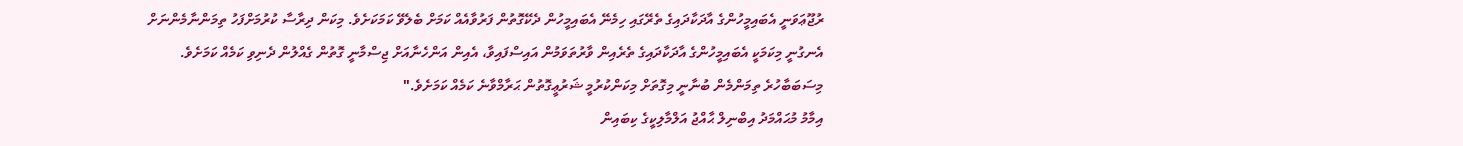ރުޖޫޢަވަނީ އެބައިމީހުންގެ އާދަކާދައިގެ ތެރޭގައި ހިމެނޭ އެބައިމީހުން ދެކޭގޮތުން ފަރުވާއެއް ކަމަށް ބެލެވޭ ކަމަކަށެވެ. މިކަން ދިރާސާ ކުރުމަށްފަހު ތިމަންނާމެންނަށް އެނގުނީ މިކަމަކީ އެބައިމީހުންގެ އާދަކާދައިގެ ތެރެއިން ވާރުތަވަމުން އައިސްފައިވާ، އެއިން އަންހެނާއަށް ޖިސްމާނީ ގޮތުން ގެއްލުން ދެނިވި ކަމެއް ކަމަށެވެ. މިސަބަބާހުރެ ތިމަންމެން ބުނާނީ މިގޮތަށް މިކަންކުރުމީ ޝަރުޢީގޮތުން ޙަރާމްވާނެ ކަމެއް ކަމަށެވެ."
އިމާމު މުޙައްމަދު އިބްނިލް ޙާއްޖު އަލްމާލިކީގެ ކިބައިން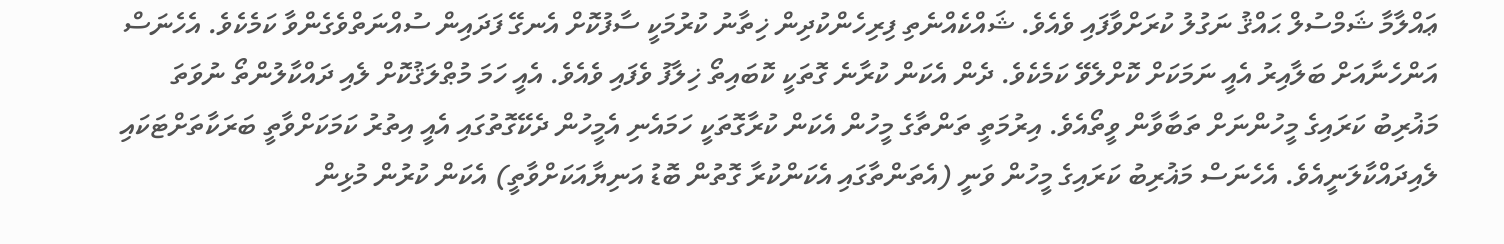ޢައްލާމާ ޝަމްސުލް ޙައްޤު ނަގުލު ކުރަށްވާފައި ވެއެވެ. ޝައްކެއްނެތި ފިރިހެންކުދިން ޚިތާނު ކުރުމަކީ ސާފުކޮށް އެނގޭ ފަދައިން ސުއްނަތްވެގެންވާ ކަމެކެވެ. އެހެނަސް އަންހެނާއަށް ބަލާއިރު އެއީ ނަމަކަށް ކޮށްލެވޭ ކަމެކެވެ. ދެން އެކަން ކުރާނެ ގޮތަކީ ކޮބައިތޯ ޚިލާފު ވެފައި ވެއެވެ. އެއީ ހަމަ މުޠްލަޤުކޮށް ލެއި ދައްކާލުންތޯ ނުވަތަ މަޣުރިބު ކަރައިގެ މީހުންނަށް ތަބާވާން ވީތޯއެވެ. އިރުމަތީ ތަންތާގެ މީހުން އެކަން ކުރާގޮތަކީ ހަމައެނި އެމީހުން ދެކޭގޮތުގައި އެއީ އިތުރު ކަމަކަށްވާތީ ބަރަކާތަށްޓަކައި ލެއިދައްކާލަނީއެވެ. އެހެނަސް މަޣުރިބު ކަރައިގެ މީހުން ވަނީ (އެތަންތާގައި އެކަންކުރާ ގޮތުން ބޮޑު އަނިޔާއަކަށްވާތީ) އެކަން ކުރުން މުޅިން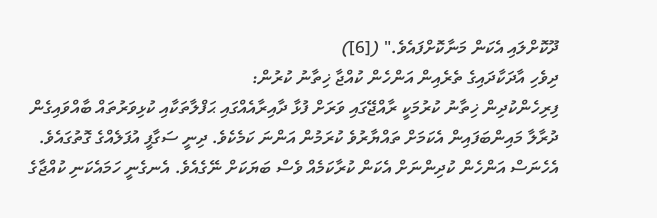ދޫކޮށްލައި އެކަން މަނާކޮށްފައެވެ." ([6])
ދިވެހި އާދަކާދައިގެ ތެރެއިން އަންހެން ކުއްޖާ ޚިތާނު ކުރުން:
ފިރިހެންކުދިން ޚިތާނު ކުރުމަކީ ރާއްޖޭގައި ވަރަށް ފުޅާ ދާއިރާއެއްގައި ޙަފްލާތަކާއި ކުޅިވަރުތައް ބާއްވައިގެން ދުރާލާ މައިންބަފައިން އެކަމަށް ތައްޔާރުވެ ކުރަމުން އަންނަ ކަމެކެވެ. ދިނީ ސަގާފީ އުފަލެއްގެ ގޮތުގައެވެ. އެހެނަސް އަންހެން ކުދިންނަށް އެކަން ކުރާކަމެއް ވެސް ބަޔަކަށް ނޭގެއެވެ. އެނގެނީ ހަމައެކަނި ކުއްޖާގެ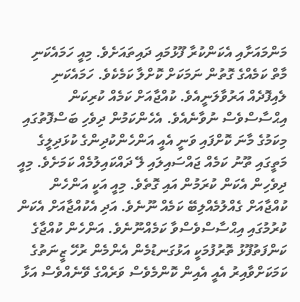މަންމައަށާއި އެކަންކުރާ ފޫޅުމައި ދައިތައަށެވެ. މިއީ ހަމައެކަނި މާތް ކަމެއްގެ ގޮތުން ނަމަކަށް ކޮށްލާ ކަމެކެވެ. ހަމައެކަނި ލެއިފޮދެއް އަރުވާލަނީއެވެ. ކުއްޖާއަށް ކަމެއް ކުރިކަން އިޙްސާސްވެސް ނުވާނެއެވެ. އެހެންކަމުން ދިވެހި ބަސްފޮތުގައި މިކަމުގެ މާނަ ކޮށްފައި ވަނީ އެއީ އަންހެންކުދިންގެ ކުޅަދިލީގެ މަތީގައި ތޫނު ކަމެއް ޖައްސައިލައި ލޭ ދައްކައިލުމެއް ކަމަށެވެ. މިއީ ދިވެހިން އެކަން ކުރަމުން އައި ގޮތެވެ. މިއީ އަކީ އަންހެން ކުއްޖާއަށް ގެއްލުމެއްލިބޭ ކަމެއް ނޫނެވެ. އަދި އެކުއްޖާއަށް އެކަން ކުރުމުގައި އިޙްސާސްވެސްވާ ކަމެއްނޫނެވެ. އަންހެން ކުއްޖާގެ ކަންފަތުފޫޅު ތޮރުފުމަކީ އަޅުގަނޑުމެން އެންމެން ރުހޭ ޒީނަތުގެ ކަމަކަށްވާއިރު އެއީ އެއިން ކޮންމެވެސް ވަރެއްގެ ވޭނެއްވެސް އަޅާ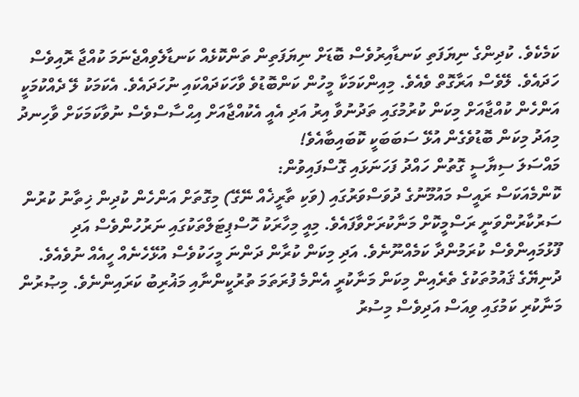ކަމެކެވެ. ކުދިންގެ ނިޔަފަތި ކަނޑާއިރުވެސް ބޮޑަށް ނިޔަފަތިން ތަންކޮޅެއް ކަނޑާލެވިއްޖެނަމަ ކުއްޖާ ރޮއިވެސް ހަދައެވެ. ލޭވެސް އަރާގޮތް ވެއެވެ. މިއިންކަމަކާ މީހުން ކަންބޮޑުވެ ވާހަކަދައްކައި ނުހަދައެވެ. އެކަމަކު ލޭ ދެއްކުމަކީ އަންހެން ކުއްޖާއަށް މިކަން ކުރުމުގައި ތަދުނުވާ އިރު އަދި އެއީ އެކުއްޖާއަށް އިޙްސާސްވެސް ނުވާކަމަކަށް ވާހިނދު މިއަދު މިކަން ބޮޑުވެގެން އުޅޭ ސަބަބަކީ ކޮބައިބާއެވެ!
މައްސަލަ ސިޔާސީ ގޮތުން ހައްދު ފަހަނަޅައި ގޮސްފައިވުން:
ކޮންމެއަކަސް ރައީސް މައުމޫނުގެ ދުވަސްވަރުގައި (ވަކި ތާރީޚެއް ނޭގޭ) މިގޮތަށް އަންހެން ކުދިން ޚިތާނު ކުރުން ސަރުކާރުންވަނީ ރަސްމީކޮށް މަނާކުރަށްވާފައެވެ. މިއީ މިހާރަކު ހޮސްޕިޓަލްތަކުގައި ނަރުހުންވެސް އަދި ފޫޅުމައިންވެސް ކުރަމުންދާ ކަމެއްނޫނެވެ. އަދި މިކަން ކުރާން ދަންނަ މީހަކުވެސް އުޅޭހެނެއް ހީއެއް ނުވެއެވެ.
ދުނިޔޭގެ ޤައުމުތަކުގެ ތެރެއިން މިކަން މަނާކުރީ އެންމެ ފުރަތަމަ ތުރުކީންނާއި މަޣުރިބު ކަރައިންނެވެ. މިޞުރުން މަނާކުރި ކަމުގައި ވިއަސް އަދިވެސް މިސުރު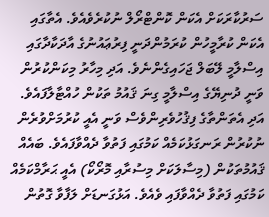ސަރުކާރަކަށް އެކަން ކޮންޓްރޯލް ނުކުރެވެއެވެ. އެތާގައި އެކަން ކުރާމީހުން ކުރަމުންދަނީ ފިރުޢައުނުގެ އާދަކާދާގައި އިސްލާމީ ލޭބަލް ޖަހައިގެންނެވެ. އަދި މިހާރު މިކަންކުރުން ވަނީ ދުނިޔޭގެ އިސްލާމީ ގިނަ ޤައުމު ތަކުން ހުއްޓާލާފައެވެ. އަދި އެތަންތާގެ ފިޤުހުވެރިންވެސް ވަނީ އެއީ ކުރުމަށްވުރެން ނުކުރުން ރަނގަޅުކަމެއް ކަމުގައި ފަތުވާ ދެއްވާފައެވެ. ބައެއް ޤައުމުތަކުން (މިސާލަކަށް މިސުރާއި މޮރޯކޯ) އެއީ ޙަރާމްކަމެއް ކަމުގައި ފަތުވާ ދެއްވާފައި ވެއެވެ. އަޅުގަނޑަށް ލަފާވާ ގޮތުން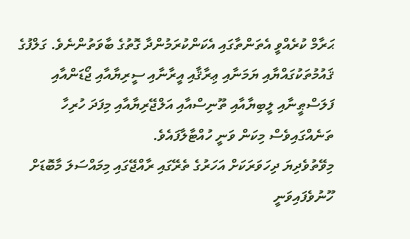ޙަރާމް ކުރެއްވީ އެތަންތާގައި އެކަންކުރަމުންދާ ގޮތުގެ ބާވަތުންނެވެ. ގަލްފުގެ ޤައުމުތަކުގައްޔާއި ޔަމަނާއި ޢިރާޤާއި އީރާނާއި ސީރިޔާއާއި ޖޯޑަންއާއި ފަލަސްޠީނާއި ލީބިޔާއާއި ތޫނިސްއާއި އަލްޖޭރިޔާއާއި މިފަދަ ހުރިހާ ތަނެއްގައިވެސް މިކަން ވަނީ ހުއްޓާލާފައެވެ.
މިވޭތުވެދިޔަ ދިހަވަރަކަށް އަހަރުގެ ތެރޭގައި ރާއްޖޭގައި މިމައްސަލަ މާބޮޑަށް ހޫނުވެފައިވަނީ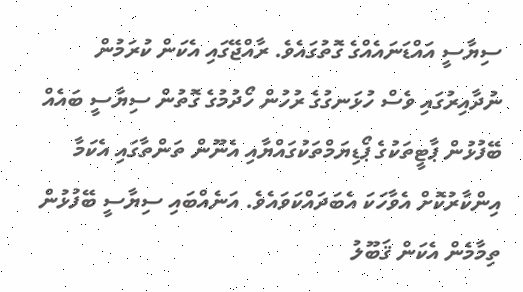ސިޔާސީ އައްޑަނައެއްގެ ގޮތުގައެވެ. ރާއްޖޭގައި އެކަން ކުރަމުން ނުދާއިރުގައި ވެސް ހުޅަނގުގެ ރުހުން ހޯދުމުގެ ގޮތުން ސިޔާސީ ބައެއް ބޭފުޅުން ޕާޓީތަކުގެ ޕޯޑިޔަމްތަކުގައްޔާއި އެނޫން ތަންތާގައި އެކަމާ އިންކާރުކޮށް އެވާހަކަ އެބަދައްކަވައެވެ. އަނެއްބައި ސިޔާސީ ބޭފުޅުން ތިމާމެން އެކަން ޤަބޫލު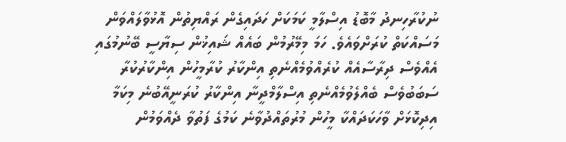ނުކުރާހިނދު މާބޮޑު އިސްލާމީ ކަމަކަށް ހަދައިގެން ރައްޔިތުން އޮޅުވާލައްވަން މަސައްކަތް ކުރަށްވައެވެ. ހަމަ މިމޭރުމުން ބައެއް ޝައިޚުން ސިޔާސީ ބޭނުމުގައި އެއްވެސް ދިރާސާއެއް ކުރެއްވުމެއްނެތި އިންކާރު ކުރާމީހުން އިންކާރުކުރާ ސަބަބުވެސް ބެއްލެވުމެއްނެތި އިސްލާމްދީނާ އިންކާރު ކުރަނީއޭބުނެ މިކަމާ އިދިކޮޅަށް ވާހަކަދައްކާ މީހުން މުރުތައްދުވާނެ ކަމުގެ ފަތުވާ ދެއްވަމުން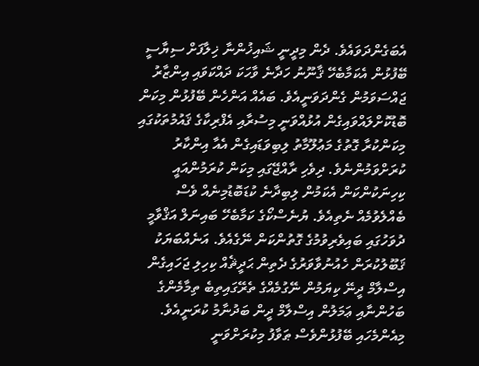އެބަގެންދަވައެވެ. ދެން މިދީނީ ޝައިޚުންނާ ޚިލާފަށް ސިޔާސީ ބޭފުޅުން އެކަމާބެހޭ ޤާނޫނު ހަދާނެ ވާހަކަ ދައްކަވައި އިންޒާރު ޖައްސަވަމުން ގެންދަވަނީއެވެ. ބައެއް އަންހެން ބޭފުޅުން މިކަން ބޮޑުކޮށްލައްވައިގެން އުޅުއްވަނީ މިސުރާއި އެފްރިކާގެ ޤައުމުތަކުގައި މިކަންކުރާ ގޮތުގެ މަޢުލޫމާތު ލިބިވަޑައިގެން އެއާ އިންކާރު ކުރަށްވަމުންނެވެ. ދިވެހި ރާއްޖޭގައި މިކަން ކުރަމުންއައީ ކިހިނަކުންކަން އެކަމުން ލިބިދާނެ ކުޑަބޮޑުމިނެއް ވެސް ބެއްލެވުމެއް ނެތިއެވެ. ޔުނެސްކޯގެ ކަމާބެހޭ ބައިނަލް އަޤްވާމީ ދުވަހުގައި ބައިވެރިވުމުގެ ގޮތުންކަން ނޭގެއެވެ. އަނެއްބަޔަކު ޤަބޫލުކުރަން ހެއުނުވާވަރުގެ ދެތިން ޙަދީޘެއް ކިހިލި ޖަހައިގެން އިސްލާމް ދީނޭ ކިޔަމުން ނޭގުމެއްގެ ތެރޭގައިތިބެ ތިމާމެންގެ ބަހުންނާއި ޢަމަލުން އިސްލާމް ދީން ބަދުނާމު ކުރަނީއެވެ. މިއެންމެހައި ބޭފުޅުންވެސް ޠަވާފު މިކުރަށްވަނީ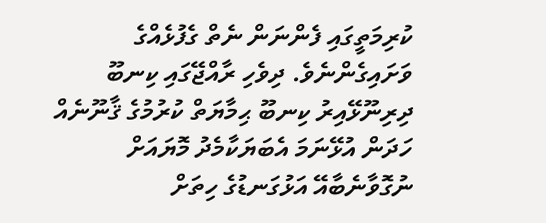ކުރިމަތީގައި ފެންނަން ނެތް ގެފުޅެއްގެ ވަށައިގެންނެވެ. ދިވެހި ރާއްޖޭގައި ކިނބޫ ދިރިނޫޅޭއިރު ކިނބޫ ޙިމާޔަތް ކުރުމުގެ ޤާނޫނެއް ހަދަން އުޅޭނަމަ އެބަޔަކާމެދު މޮޔައަށް ނުގޮވާނެބާއޭ އަޅުގަނޑުގެ ހިތަށް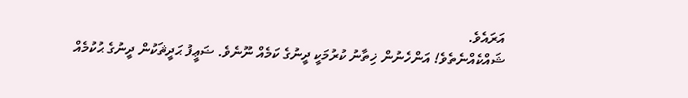އަރައެވެ.
ޝައްކެއްނެތެވެ! އަންހެނުން ޚިތާނު ކުރުމަކީ ދީނުގެ ކަމެއް ނޫނެވެ. ޟަޢީފު ޙަދީޘަކުން ދީނުގެ ޙުކުމެއް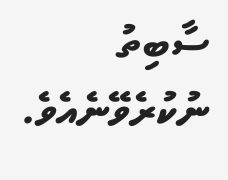ސާބިތު ނުކުރެވޭނެއެވެ.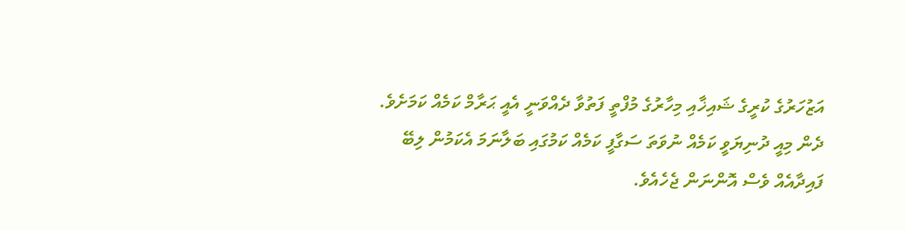އަޒުހަރުގެ ކުރީގެ ޝައިޚާއި މިހާރުގެ މުފްތީ ފަތުވާ ދެއްވަނީ އެއީ ޙަރާމް ކަމެއް ކަމަށެވެ. ދެން މިއީ ދުނިޔަވީ ކަމެއް ނުވަތަ ސަގާފީ ކަމެއް ކަމުގައި ބަލާނަމަ އެކަމުން ލިބޭ ފައިދާއެއް ވެސް އޮންނަން ޖެހެއެވެ.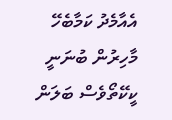އެއާމެދު ކަމާބެހޭ މާހިރުން ބުނަނީ ކީކޭތޯވެސް ބަލަން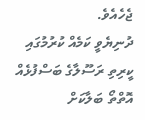ޖެހެއެވެ.
ދުނިޔެވީ ކަމެއް ކުރުމުގައި ކީރިތި ރަސޫލާގެ ބަސްފުޅެއް އޮތްތޯ ބަލާކަށް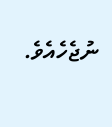ނުޖެހެއެވެ.